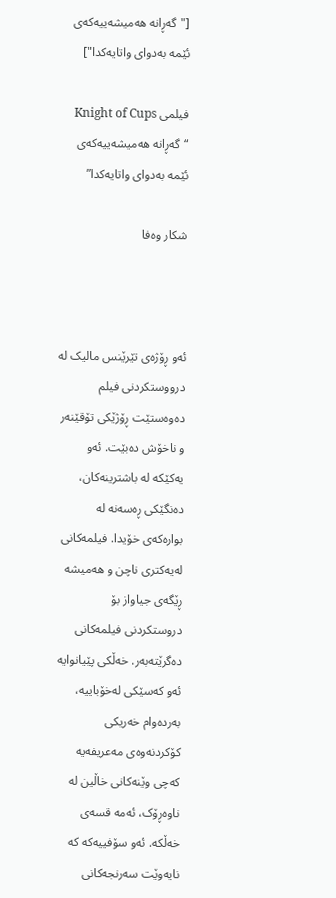["گەڕانە هەمیشەییەکەی ئێمە بەدوای واتایەکدا"]

فیلمی Knight of Cups
“گەڕانە هەمیشەییەکەی ئێمە بەدوای واتایەکدا”

شکار وەفا



ئەو ڕۆژەی تێرێنس مالیک لە درووستکردنی فیلم دەوەستێت ڕۆژێکی تۆقێنەر و ناخۆش دەبێت. ئەو یەکێکە لە باشترینەکان، دەنگێکی ڕەسەنە لە بوارەکەی خۆیدا. فیلمەکانی لەیەکتری ناچن و هەمیشە ڕێگەی جیاواز بۆ دروستکردنی فیلمەکانی دەگرێتەبەر. خەڵکی پێیانوایە ئەو کەسێکی لەخۆباییە، بەردەوام خەریکی کۆکردنەوەی مەعریفەیە کەچی وێنەکانی خاڵین لە ناوەڕۆک، ئەمە قسەی خەڵکە. ئەو سۆفییەکە کە نایەوێت سەرنجەکانی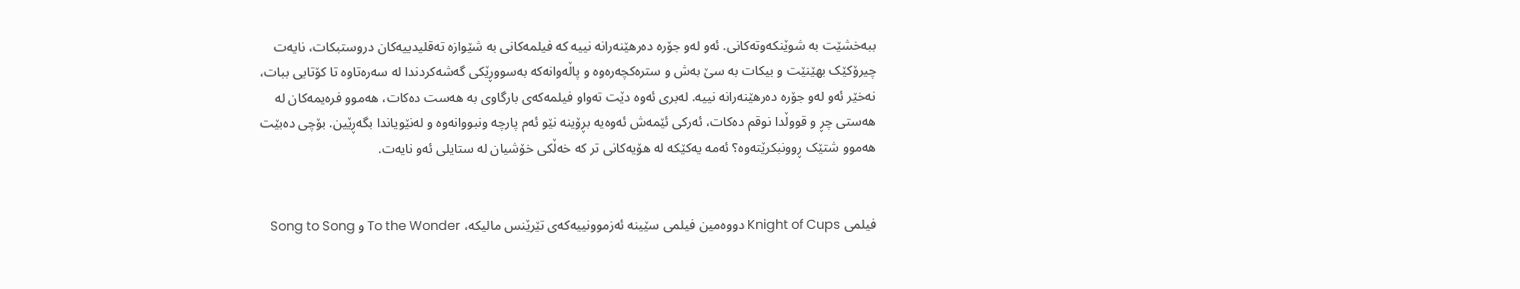ببەخشێت بە شوێنکەوتەکانی. ئەو لەو جۆرە دەرهێنەرانە نییە کە فیلمەکانی بە شێوازە تەقلیدییەکان دروستبکات، نایەت چیرۆکێک بهێنێت و بیکات بە سێ بەش و سترەکچەرەوە و پاڵەوانەکە بەسووڕێکی گەشەکردندا لە سەرەتاوە تا کۆتایی ببات، نەخێر ئەو لەو جۆرە دەرهێنەرانە نییە. لەبری ئەوە دێت تەواو فیلمەکەی بارگاوی بە هەست دەکات، هەموو فرەیمەکان لە هەستی چڕ و قووڵدا نوقم دەکات، ئەرکی ئێمەش ئەوەیە بڕۆینە نێو ئەم پارچە ونبووانەوە و لەنێویاندا بگەڕێین. بۆچی دەبێت هەموو شتێک ڕوونبکرێتەوە؟ ئەمە یەکێکە لە هۆیەکانی تر کە خەڵکی خۆشیان لە ستایلی ئەو نایەت.


فیلمی Knight of Cups دووەمین فیلمی سێینە ئەزموونییەکەی تێرێنس مالیکە، To the Wonder و Song to Song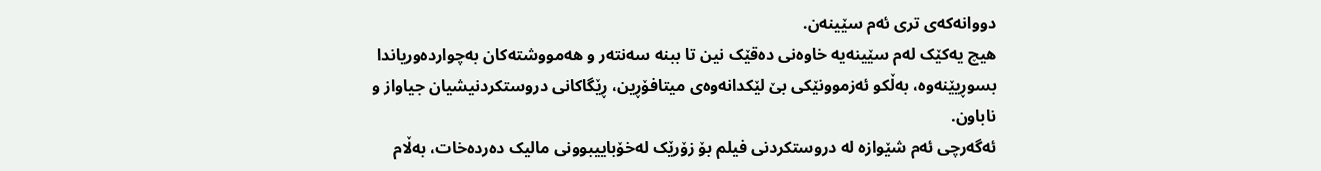دووانەکەی تری ئەم سێینەن.
هیچ یەکێک لەم سێینەیە خاوەنی دەقێک نین تا ببنە سەنتەر و هەمووشتەکان بەچواردەوریاندا بسوڕیێنەوە، بەڵکو ئەزموونێکی بێ لێکدانەوەی میتافۆڕین، ڕێگاکانی دروستکردنیشیان جیاواز و ناباون.
ئەگەرچی ئەم شێوازە لە دروستکردنی فیلم بۆ زۆرێک لەخۆباییبوونی مالیک دەردەخات، بەڵام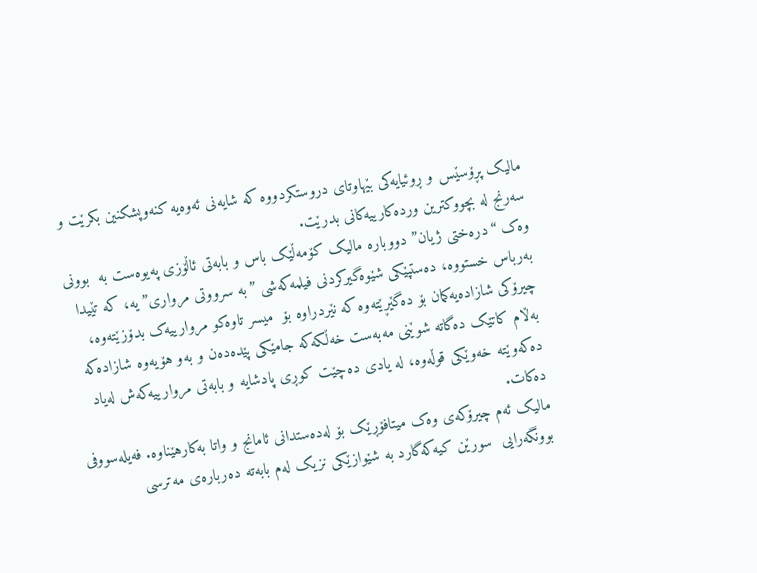مالیک پڕۆسێس و ڕوئیایەکی بێهاوتای دروستکردووە کە شایەنی ئەوەیە کنەوپشکنین بکرێت و سەرنج لە بچووکترین وردەکارییەکانی بدرێت.
وەک “درەختی ژیان” دووبارە مالیک کۆمەڵێک باس و بابەتی ئاڵۆزی پەیوەست بە  بوونی بەرباس خستووە، دەستپێکی شێوەگیرکردنی فیلمەکەشی ”بە سرووتی مرواری”یە، کە تێیدا چیرۆکی شازادەیەکمان بۆ دەگێڕێتەوە کە نێردراوە بۆ  میسر تاوەکو مروارییەک بدۆزێتەوە، بەڵام کاتێک دەگاتە شوێنی مەبەست خەڵکەکە جامێکی پێدەدەن و بەو هۆیەوە شازادەکە دەکەوێتە خەوێکی قوڵەوە، لە یادی دەچێت کوڕی پادشایە و بابەتی مروارییەکەش لەیاد دەکات.
مالیک ئەم چیرۆکەی وەک میتافۆڕێک بۆ لەدەستدانی ئامانج و واتا بەکارهێناوە. فەیلەسووفی بوونگەرایی  سورێن کیەکەگارد بە شێوازێکی نزیک لەم بابەتە دەربارەی مەترسی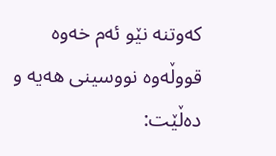کەوتنە نێو ئەم خەوە قووڵەوە نووسینی هەیە و دەڵێت: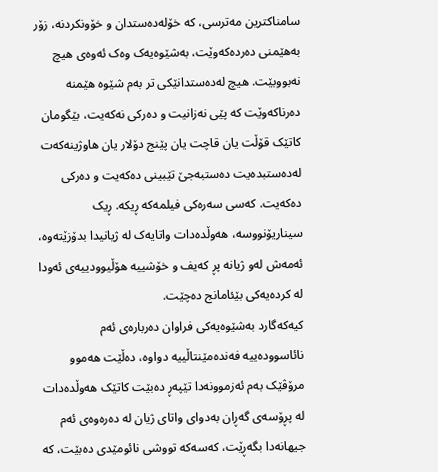سامناکترین مەترسی، کە خۆلەدەستدان و خۆونکردنە، زۆر بەهێمنی دەردەکەوێت، بەشێوەیەک وەک ئەوەی هیچ نەبووبێت. هیچ لەدەستدانێکی تر بەم شێوە هێمنە دەرناکەوێت کە پێی نەزانیت و دەرکی نەکەیت، بێگومان کاتێک قۆڵت یان قاچت یان پێنج دۆلار یان هاوژینەکەت لەدەستبدەیت دەستبەجێ تێبینی دەکەیت و دەرکی دەکەیت. کەسی سەرەکی فیلمەکە ڕیکە. ڕیک سیناریۆنووسە، هەوڵدەدات واتایەک لە ژیانیدا بدۆزێتەوە، ئەمەش لەو ژیانە پڕ کەیف و خۆشییە هۆڵیوودییەی ئەودا لە کردەیەکی بێئامانج دەچێت.
کیەکەگارد بەشێوەیەکی فراوان دەربارەی ئەم نائاسوودەییە فەندەمێنتاڵییە دواوە، دەڵێت هەموو مرۆڤێک بەم ئەزموونەدا تێپەڕ دەبێت کاتێک هەوڵدەدات لە پڕۆسەی گەڕان بەدوای واتای ژیان لە دەرەوەی ئەم جیهانەدا بگەڕێت، کەسەکە تووشی نائومێدی دەبێت، کە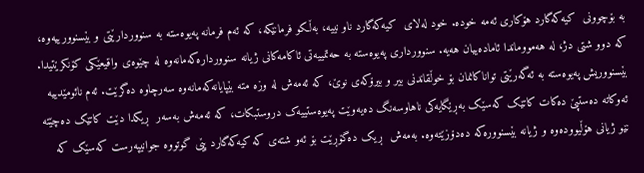بە بۆچوونی  کیەکەگارد هۆکاری ئەمە خودە. خود لەلای  کیەکەگارد ناو نییە، بەڵکو فرمانێکە، کە ئەم فرمانە پەیوەستە بە سنووردارێتی و بێسنوورییەوە، کە دوو شتی دژ، لە هەمووماندا ئامادەییان هەیە. سنوورداری پەیوەستە بە حەتمییەتی ئاکامەکانی ژیانە سنووردارەکەمانەوە لە چێوەی واقیعێکی کۆنکرێتیدا. بێسنووریش پەیوەستە بە ئەگەرێتی تواناکانمان بۆ خوڵقاندنی بیر و بیرۆکەی نوێ، کە ئەمەش لە وزە متە بێپایانەکەمانەوە سەرچاوە دەگرێت. ئەم نائومێدییە ئەوکاتە دەستپێ دەکات کاتێک کەسێک بەڕێگایەکی ناهاوسەنگ دەیەوێت پەیوەستییەک دروستبکات، کە‌ ئەمەش بەسەر  ڕیکدا دێت کاتێک دەچێتە نێو ژیانی هۆڵیوودەوە و ژیانە بێسنوورەکە دەدۆزێتەوە. بەمەش  ڕیک دەگۆڕێت بۆ ئەو شتەی کە کیەکەگارد پێی گوتووە جوانیپەرست کەسێک کە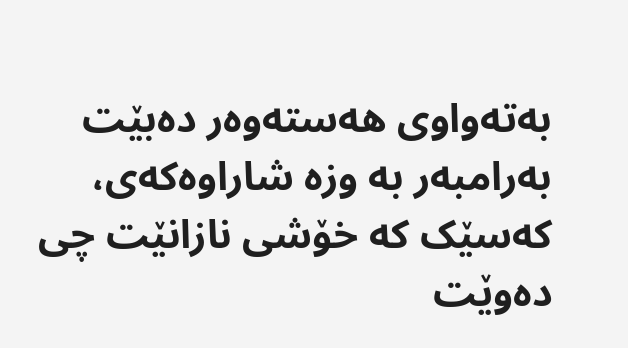بەتەواوی هەستەوەر دەبێت بەرامبەر بە وزە شاراوەکەی، کەسێک کە خۆشی نازانێت چی دەوێت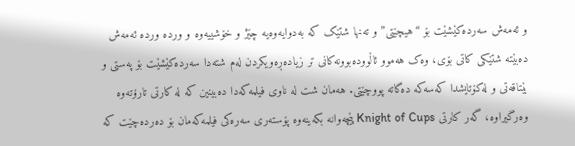و ئەمەش سەردەکێشێت بۆ “هیچێتی” و تەنها شتێک کە بەدوایەوەیە چێژ و خۆشییەوە و وردە وردە ئەمەش دەبێتە شتێکی کاتی بۆی، وەک هەموو ئاڵوودەبوونەکانی تر زیادەڕەویکردن لەم شتەدا سەردەکێشێت بۆ پەستی و بێتاقەتی و لەکۆتایشدا کەسەکە دەگاتە پووچێتی. هەمان شت لە ناوی فیلمەکەدا دەبینین کە لە کارتی تارۆتەوە وەرگیراوە، گەر کارتی Knight of Cups پێچەوانە بکەینەوە پۆستەری سەرەکی فیلمەکەمان بۆ دەردەچێت کە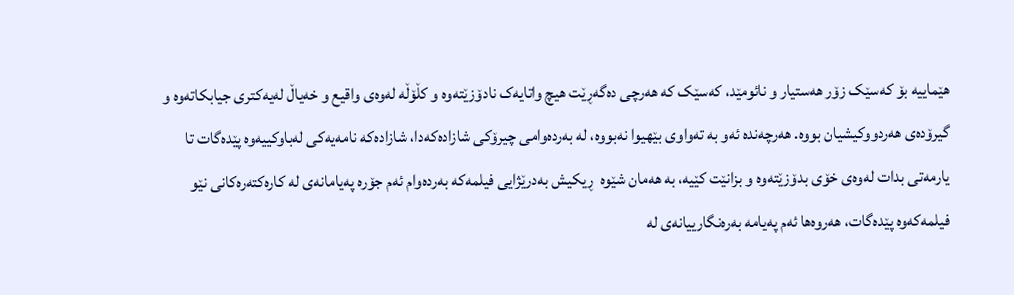هێماییە بۆ کەسێک زۆر هەستیار و نائومێد، کەسێک کە هەرچی دەگەڕێت هیچ واتایەک نادۆزێتەوە و کڵۆڵە لەوەی واقیع و خەیاڵ لەیەکتری جیابکاتەوە و گیرۆدەی هەردووکیشیان بووە. هەرچەندە ئەو بە تەواوی بێهیوا نەبووە، لە بەردەوامی چیرۆکی شازادەکەدا، شازادەکە نامەیەکی لەباوکییەوە پێدەگات تا یارمەتی بدات لەوەی خۆی بدۆزێتەوە و بزانێت کێیە، بە هەمان شێوە  ڕیکیش بەدرێژایی فیلمەکە بەردەوام ئەم جۆرە پەیامانەی لە کارەکتەرەکانی نێو فیلمەکەوە پێدەگات، هەروەها ئەم پەیامە بەرەنگارییانەی لە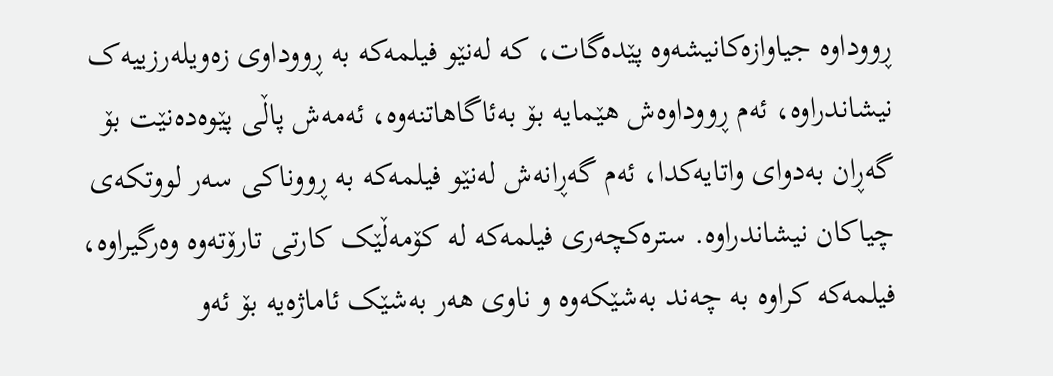ڕووداوە جیاوازەکانیشەوە پێدەگات، کە لەنێو فیلمەکە بە ڕووداوی زەویلەرزییەک نیشاندراوە، ئەم ڕووداوەش هێمایە بۆ بەئاگاهاتنەوە، ئەمەش پاڵی پێوەدەنێت بۆ گەڕان بەدوای واتایەکدا، ئەم گەڕانەش لەنێو فیلمەکە بە ڕووناکی سەر لووتکەی چیاکان نیشاندراوە. سترەکچەری فیلمەکە لە کۆمەڵێک کارتی تارۆتەوە وەرگیراوە، فیلمەکە کراوە بە چەند بەشێکەوە و ناوی هەر بەشێک ئاماژەیە بۆ ئەو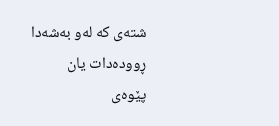شتەی کە لەو بەشەدا ڕوودەدات یان پێوەی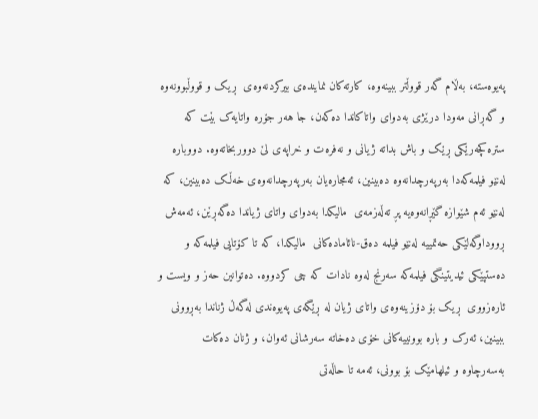پەیوەستە، بەڵام گەر قووڵتر ببینەوە، کارتەکان نمایندەی بیرکردنەوەی  ڕیک و قووڵبوونەوە و گەڕانی مەودا درێژی بەدوای واتاکاندا دەکەن، جا هەر جۆرە واتایەک بێت کە سترەکچەرێکی ڕێک و باش بداتە ژیانی و نەفرەت و خراپەی لێ دووربخاتەوە. دووبارە لەنێو فیلمەکەدا بەرپەرچدانەوە دەبینین، ئەمجارەیان بەرپەرچدانەوەی خەڵک دەبینین، کە لەنێو ئەم شێوازە گێڕانەوەیە پڕ تەڵەزمەی  مالیکدا بەدوای واتای ژیاندا دەگەڕێن، ئەمەش ڕووداوگەلێکی حەتمییە لەنێو فیلمە دەق-نائامادەکانی  مالیکدا، کە تا کۆتایی فیلمەکە و دەستپێکی ئیدیتینگی فیلمەکە سەرنج لەوە نادات کە چی کردووە. دەتوانین حەز و ویست و ئارەزووی  ڕیک بۆ دۆزینەوەی واتای ژیان لە ڕێگەی پەیوەندی لەگەڵ ژناندا بەڕوونی ببینین، ئەرک و بارە بوونییەکانی خۆی دەخاتە سەرشانی ئەوان، و ژنان دەکات بەسەرچاوە و ئیلهامێک بۆ بوونی، ئەمە تا حاڵەتی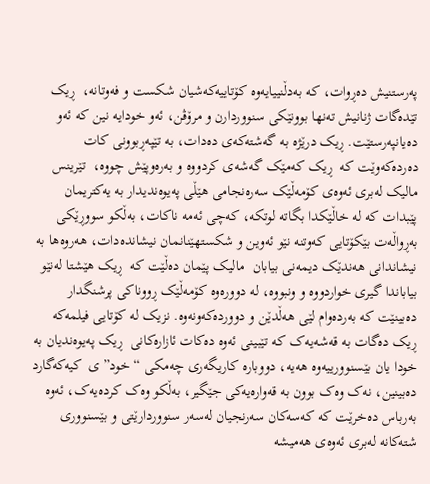پەرستنیش دەڕوات، کە بەدڵنییایەوە کۆتاییەکەشیان شکست و فەوتانە،  ڕیک تێدەگات ژنانیش تەنها بوونێکی سنووردارن و مرۆڤن، ئەو خودایە نین کە ئەو دەیانپەرستێت. ڕیک درێژە بە گەشتەکەی دەدات، بە تێپەڕبوونی کات دەردەکەوێت کە  ڕیک کەمێک گەشەی کردووە و بەرەوپێش چووە،  تێرینس مالیک لەبری ئەوەی کۆمەڵێک سەرەنجامی هێڵی پەیوەندیدار بە یەکتریمان پێبدات کە لە خاڵێکدا بگاتە لوتکە، کەچی ئەمە ناکات، بەڵکو سووڕێکی بەڕواڵەت بێکۆتایی کەوتنە نێو ئەوین و شکستهێنانمان نیشاندەدات، هەروەها بە نیشاندانی هەندێک دیمەنی بیابان  مالیک پێمان دەڵێت کە  ڕیک هێشتا لەنێو بیاباندا گیری خواردووە و ونبووە، لە دوورەوە کۆمەڵێک ڕووناکی پرشنگدار دەبینێت کە بەردەوام لێی هەڵدێن و دووردەکەونەوە. نزیک لە کۆتایی فیلمەکە  ڕیک دەگات بە قەشەیەک کە تێبینی ئەوە دەکات ئازارەکانی  ڕیک پەیوەندیان بە خودا یان بێسنوورییەوە هەیە، دووبارە کاریگەری چەمکی “خود”ی  کیەکەگارد دەبینین، نەک وەک بوون بە قەوارەیەکی جێگیر، بەڵکو وەک کردەیەک، ئەوە بەرباس دەخرێت کە کەسەکان سەرنجیان لەسەر سنووردارێتی و بێسنووری شتەکانە لەبری ئەوەی هەمیشە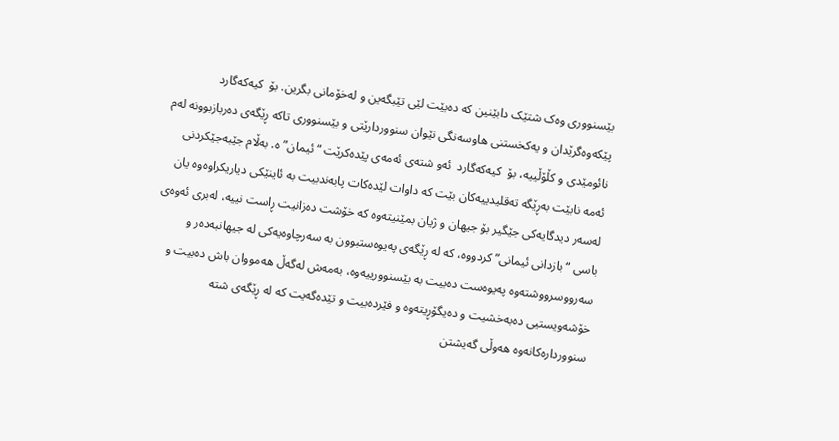بێسنووری وەک شتێک دابێنین کە دەبێت لێی تێبگەین و لەخۆمانی بگرین. بۆ  کیەکەگارد پێکەوەگرێدان و یەکخستنی هاوسەنگی نێوان سنووردارێتی و بێسنووری تاکە ڕێگەی دەربازبوونە لەم نائومێدی و کڵۆڵییە، بۆ  کیەکەگارد  ئەو شتەی ئەمەی پێدەکرێت “ئیمان”ە. بەڵام جێبەجێکردنی ئەمە نابێت بەڕێگە تەقلیدییەکان بێت کە داوات لێدەکات پابەندبیت بە ئاینێکی دیاریکراوەوە یان لەسەر دیدگایەکی جێگیر بۆ جیهان و ژیان بمێنیتەوە کە خۆشت دەزانیت ڕاست نییە، لەبری‌ ئەوەی باسی “بازدانی ئیمانی” کردووە، کە لە ڕێگەی پەیوەستبوون بە سەرچاوەیەکی لە جیهانبەدەر و سەرووسرووشتەوە پەیوەست دەبیت بە بێسنوورییەوە، بەمەش لەگەڵ هەمووان باش دەبیت و خۆشەویستیی دەبەخشیت و دەیگۆڕیتەوە و فێردەبیت و تێدەگەیت کە لە ڕێگەی شتە سنووردارەکانەوە هەوڵی گەیشتن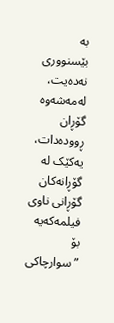بە بێسنووری نەدەیت، لەمەشەوە گۆڕان ڕوودەدات، یەکێک لە گۆڕانەکان گۆڕانی ناوی فیلمەکەیە بۆ  ”سوارچاکی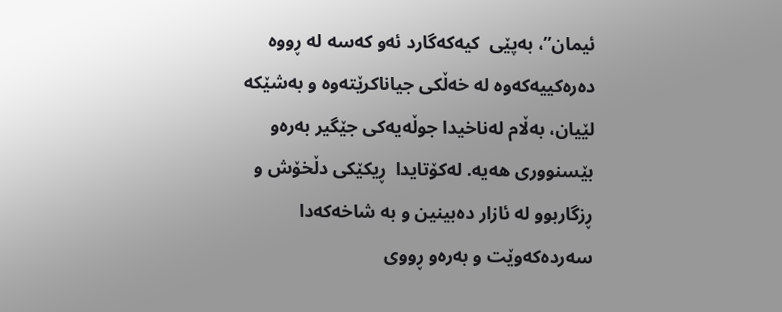ئیمان”، بەپێی  کیەکەگارد ئەو کەسە لە ڕووە دەرەکییەکەوە لە خەڵکی جیاناکرێتەوە و بەشێکە لێیان، بەڵام لەناخیدا جوڵەیەکی جێگیر بەرەو بێسنووری هەیە. لەکۆتایدا  ڕیکێکی دڵخۆش و ڕزگاربوو لە ئازار دەبینین و بە شاخەکەدا سەردەکەوێت و بەرەو ڕووی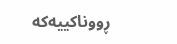ڕووناکییەکە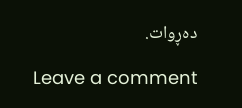دەڕوات.

Leave a comment